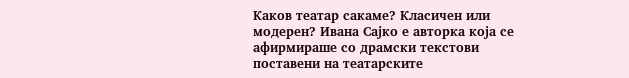Каков театар сакаме? Класичен или модерен? Ивана Сајко е авторка која се афирмираше со драмски текстови поставени на театарските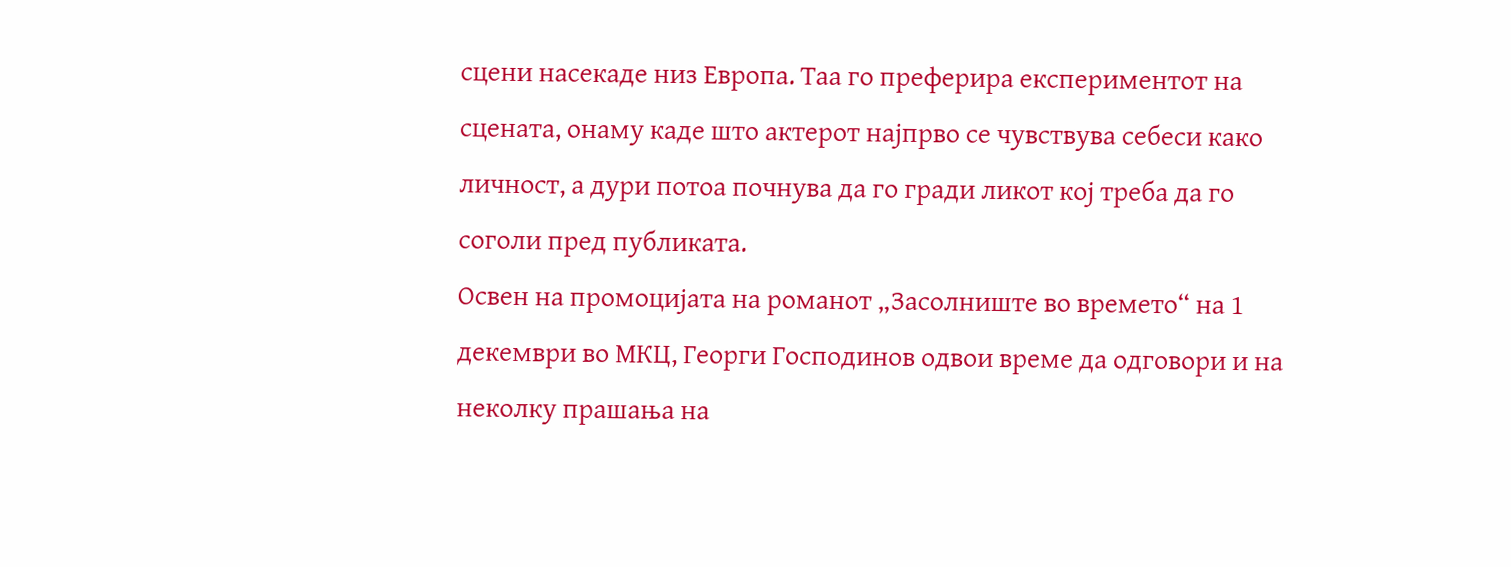сцени насекаде низ Европа. Таа го преферира експериментот на сцената, онаму каде што актерот најпрво се чувствува себеси како личност, а дури потоа почнува да го гради ликот кој треба да го соголи пред публиката.
Освен на промоцијата на романот „Засолниште во времето“ на 1 декември во МКЦ, Георги Господинов одвои време да одговори и на неколку прашања на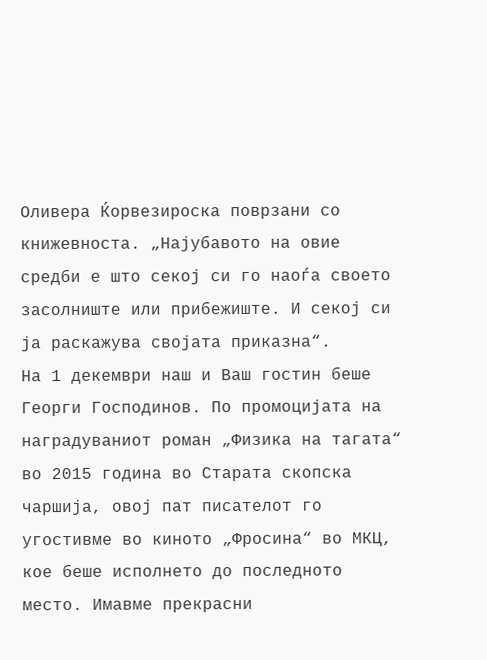Оливера Ќорвезироска поврзани со книжевноста. „Најубавото на овие средби е што секој си го наоѓа своето засолниште или прибежиште. И секој си ја раскажува својата приказна“.
На 1 декември наш и Ваш гостин беше Георги Господинов. По промоцијата на наградуваниот роман „Физика на тагата“ во 2015 година во Старата скопска чаршија, овој пат писателот го угостивме во киното „Фросина“ во МКЦ, кое беше исполнето до последното место. Имавме прекрасни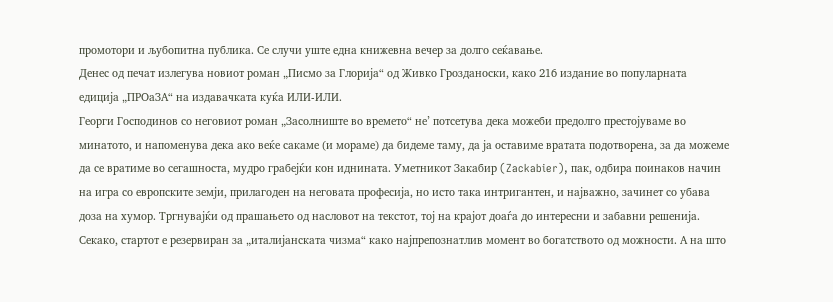промотори и љубопитна публика. Се случи уште една книжевна вечер за долго сеќавање.
Денес од печат излегува новиот роман „Писмо за Глорија“ од Живко Грозданоски, како 216 издание во популарната едиција „ПРОаЗА“ на издавачката куќа ИЛИ-ИЛИ.
Георги Господинов со неговиот роман „Засолниште во времето“ не’ потсетува дека можеби предолго престојуваме во минатото, и напоменува дека ако веќе сакаме (и мораме) да бидеме таму, да ја оставиме вратата подотворена, за да можеме да се вратиме во сегашноста, мудро грабејќи кон иднината. Уметникот Закабир (Zackabier), пак, одбира поинаков начин на игра со европските земји, прилагоден на неговата професија, но исто така интригантен, и најважно, зачинет со убава доза на хумор. Тргнувајќи од прашањето од насловот на текстот, тој на крајот доаѓа до интересни и забавни решенија. Секако, стартот е резервиран за „италијанската чизма“ како најпрепознатлив момент во богатството од можности. А на што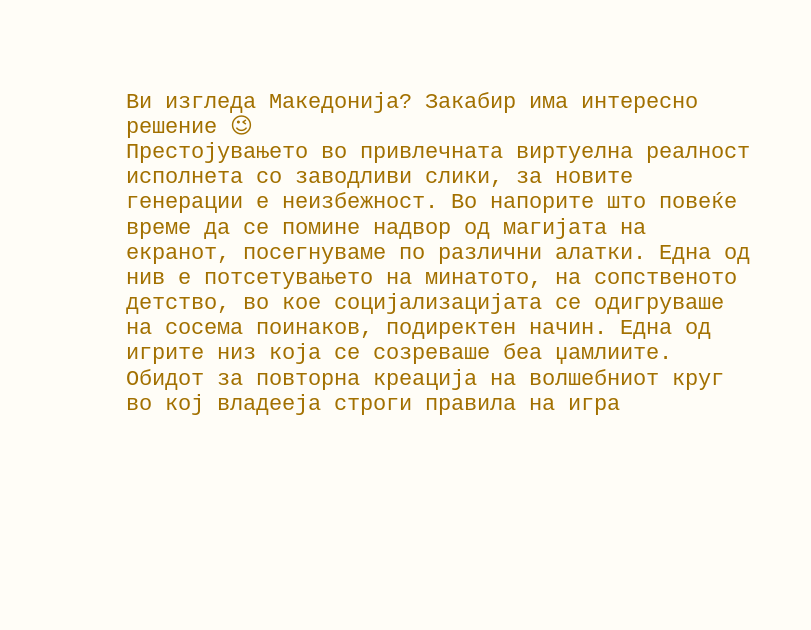Ви изгледа Македонија? Закабир има интересно решение 😉
Престојувањето во привлечната виртуелна реалност исполнета со заводливи слики, за новите генерации е неизбежност. Во напорите што повеќе време да се помине надвор од магијата на екранот, посегнуваме по различни алатки. Една од нив е потсетувањето на минатото, на сопственото детство, во кое социјализацијата се одигруваше на сосема поинаков, подиректен начин. Една од игрите низ која се созреваше беа џамлиите. Обидот за повторна креација на волшебниот круг во кој владееја строги правила на игра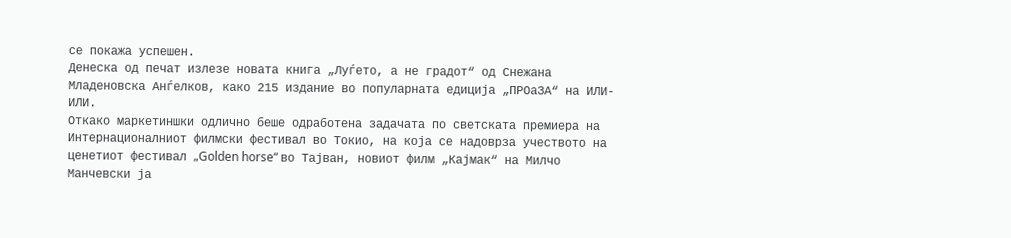се покажа успешен.
Денеска од печат излезе новата книга „Луѓето, а не градот“ од Снежана Младеновска Анѓелков, како 215 издание во популарната едиција „ПРОаЗА“ на ИЛИ-ИЛИ.
Откако маркетиншки одлично беше одработена задачата по светската премиера на Интернационалниот филмски фестивал во Токио, на која се надоврза учеството на ценетиот фестивал „Golden horse“ во Тајван, новиот филм „Кајмак“ на Милчо Манчевски ја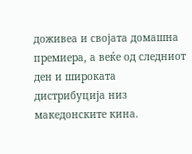доживеа и својата домашна премиера, а веќе од следниот ден и широката дистрибуција низ македонските кина.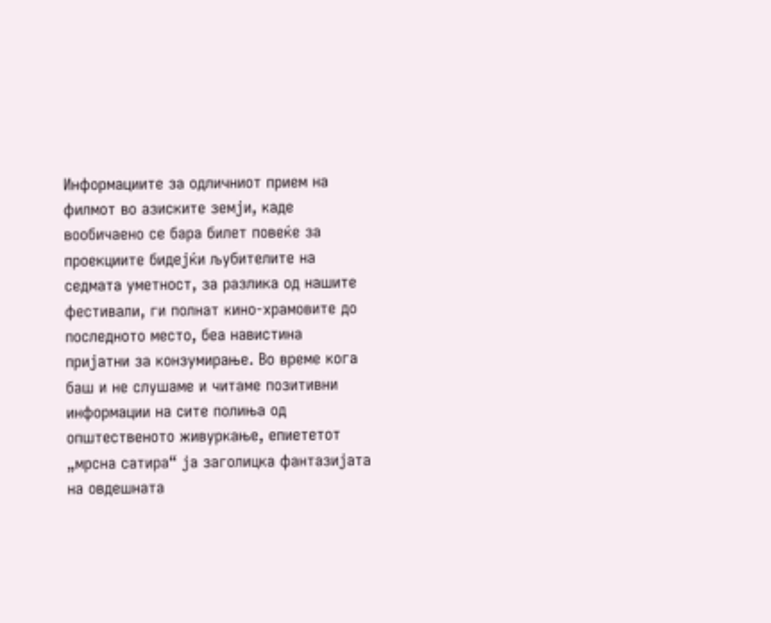Информациите за одличниот прием на филмот во азиските земји, каде вообичаено се бара билет повеќе за проекциите бидејќи љубителите на седмата уметност, за разлика од нашите фестивали, ги полнат кино-храмовите до последното место, беа навистина пријатни за конзумирање. Во време кога баш и не слушаме и читаме позитивни информации на сите полиња од општественото живуркање, епиететот „мрсна сатира“ ја заголицка фантазијата на овдешната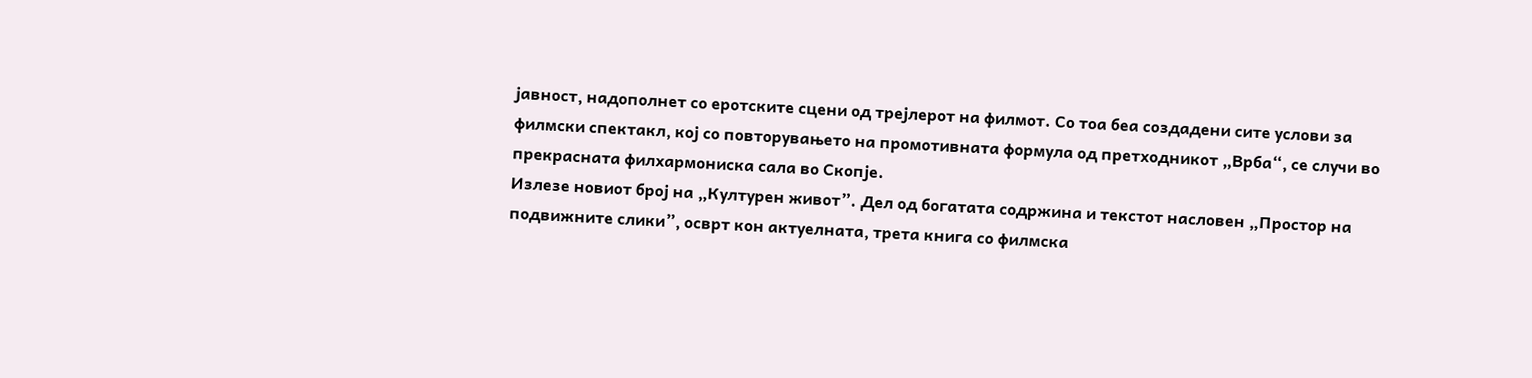јавност, надополнет со еротските сцени од трејлерот на филмот. Со тоа беа создадени сите услови за филмски спектакл, кој со повторувањето на промотивната формула од претходникот „Врба“, се случи во прекрасната филхармониска сала во Скопје.
Излезе новиот број на „Културен живот”. Дел од богатата содржина и текстот насловен „Простор на подвижните слики”, осврт кон актуелната, трета книга со филмска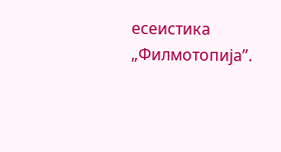есеистика „Филмотопија”.